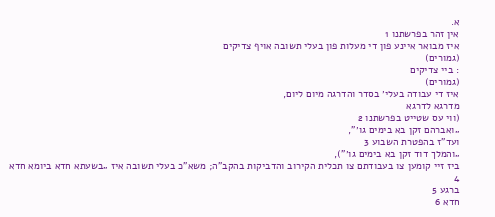א.
אין זהר בפרשתנו 1
איז מבואר איינע פון די מעלות פון בעלי תשובה אויף צדיקים
(גמורים)
: ביי צדיקים
(גמורים)
איז די עבודה בעלי׳ בסדר והדרגה מיום ליום,
מדרגא לדרגא
(ווי עס שטייט בפרשתנו 2
„ואברהם זקן בא בימים גו׳”,
ועד”ז בהפטרת השבוע 3
„והמלך דוד זקן בא בימים גו׳”),
ביז זיי קומען צו בעבודתם צו תכלית הקירוב והדביקות בהקב”ה; משא”כ בעלי תשובה איז „בשעתא חדא ביומא חדא 4
ברגע 5
חדא 6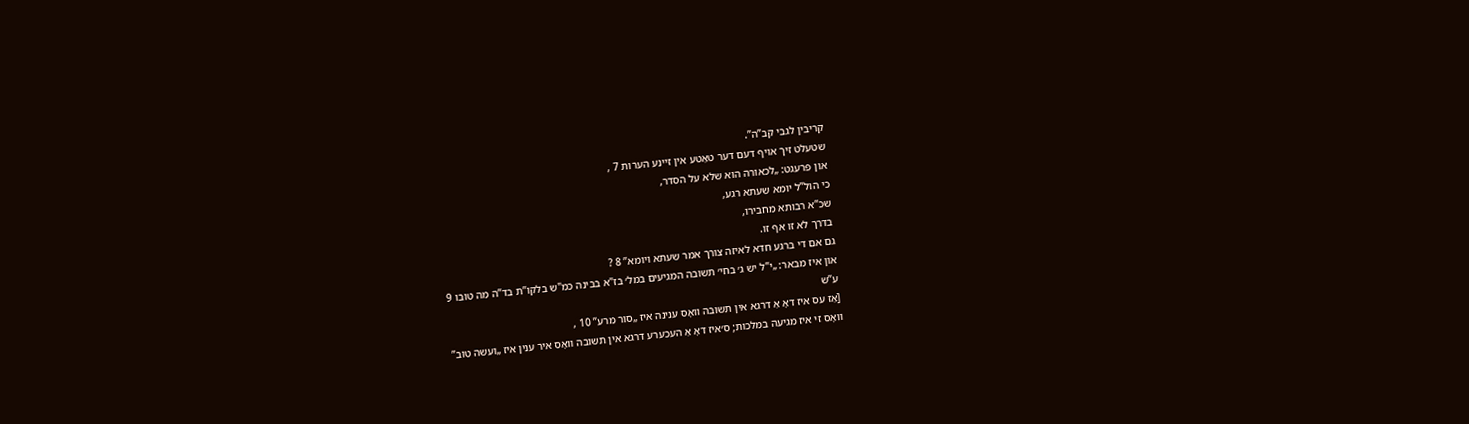קריבין לגבי קב”ה”.
שטעלט זיך אויף דעם דער טאַטע אין זיינע הערות 7 ,
און פרעגט: „לכאורה הוא שלא על הסדר,
כי הול”ל יומא שעתא רגע,
שכ”א רבותא מחבירו,
בדרך לא זו אף זו.
גם אם די ברגע חדא לאיזה צורך אמר שעתא ויומא” 8 ?
און איז מבאר: „י”ל יש ג׳ בחי׳ תשובה המגיעים במל׳ בז"א בבינה כמ"ש בלקו”ת בד”ה מה טובו 9
ע”ש
[אַז עס איז דאָ אַ דרגא אין תשובה וואָס ענינה איז „סור מרע” 10 ,
וואָס זי איז מגיעה במלכות; ס׳איז דאָ אַ העכערע דרגא אין תשובה וואָס איר ענין איז „ועשה טוב”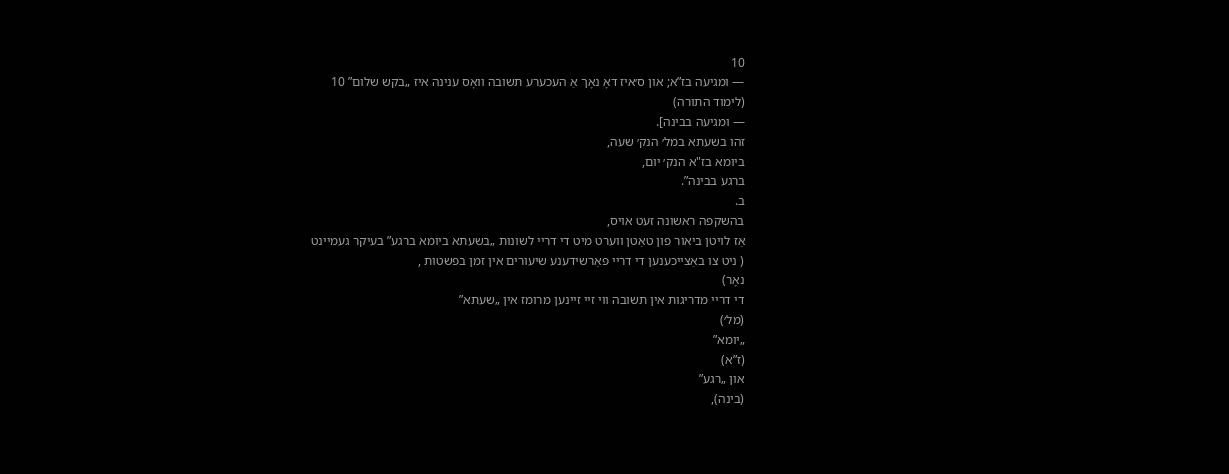10
— ומגיעה בז”א; און ס׳איז דאָ נאָך אַ העכערע תשובה וואָס ענינה איז „בקש שלום” 10
(לימוד התורה)
— ומגיעה בבינה].
זהו בשעתא במל׳ הנק׳ שעה,
ביומא בז"א הנק׳ יום,
ברגע בבינה”.
ב.
בהשקפה ראשונה זעט אויס,
אַז לויטן ביאור פון טאַטן ווערט מיט די דריי לשונות „בשעתא ביומא ברגע” בעיקר געמיינט
( ניט צו באַצייכענען די דריי פאַרשידענע שיעורים אין זמן בפשטות ,
נאָר)
די דריי מדריגות אין תשובה ווי זיי זיינען מרומז אין „שעתא”
(מל׳)
„יומא”
(ז”א)
און „רגע”
(בינה),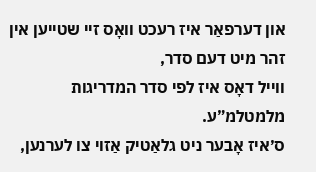און דערפאַר איז רעכט וואָס זיי שטייען אין זהר מיט דעם סדר,
ווייל דאָס איז לפי סדר המדריגות מלמטלמ”ע.
ס׳איז אָבער ניט גלאַטיק אַזוי צו לערנען,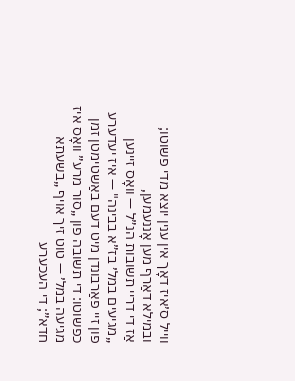ווייל ס׳איז דאָך אין ענין יוצא מדי פשוטו; ובמילא דאַרף מען אָננעמען,
אַז די דריי תשובות הנ”ל — וואָס זיינען „מגיעים במל׳ בז”א בבינה" — איז יעדערע פון זיי פאַרבונדן מיט דעם באַשטימטן זמן כפשוטו: די תשובה פון „סור מרע” וואָס איז מגיעה במל׳ — טוט זיך אויף „בשעתא חדא”; די העכערע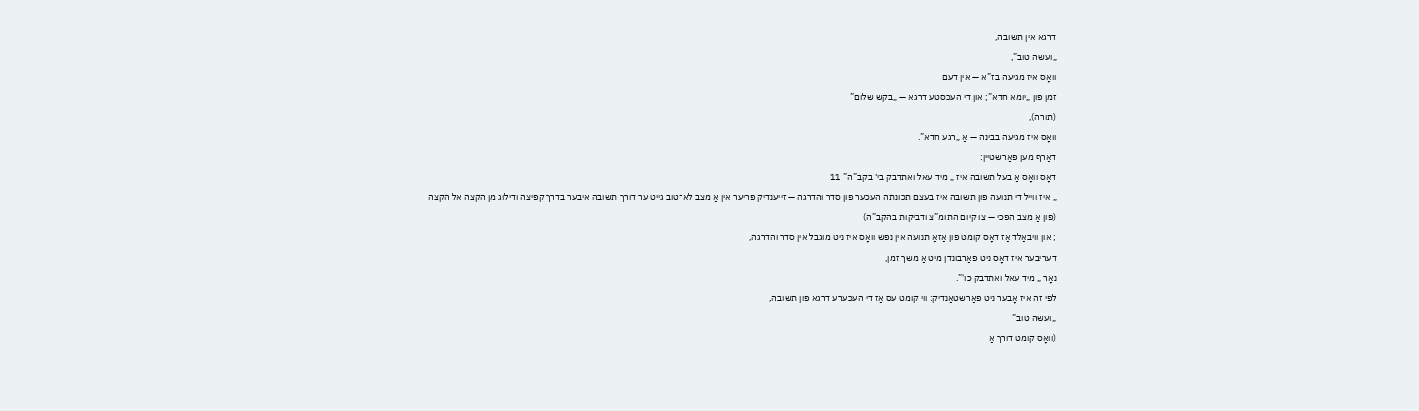דרגא אין תשובה,
„ועשה טוב”,
וואָס איז מגיעה בז”א — אין דעם
זמן פון „יומא חדא”; און די העכסטע דרגא — „בקש שלום”
(תורה),
וואָס איז מגיעה בבינה — אַ „רגע חדא”.
דאַרף מען פאַרשטיין:
דאָס וואָס אַ בעל תשובה איז „ מיד עאל ואתדבק בי׳ בקב”ה” 11
„ איז ווייל די תנועה פון תשובה איז בעצם תכונתה העכער פון סדר והדרגה — זייענדיק פריער אין אַ מצב לא־טוב גייט ער דורך תשובה איבער בדרך קפיצה ודילוג מן הקצה אל הקצה
(פון אַ מצב הפכי — צו קיום התומ”צ ודביקות בהקב”ה)
; און וויבאַלד אַז דאָס קומט פון אַזאַ תנועה אין נפש וואָס איז ניט מוגבל אין סדר והדרגה,
דעריבער איז דאָס ניט פאַרבונדן מיט אַ משך זמן,
נאָר „ מיד עאל ואתדבק כו'”.
לפי זה איז אָבער ניט פאַרשטאַנדיק: ווי קומט עס אַז די העכערע דרגא פון תשובה,
„ועשה טוב”
(וואָס קומט דורך אַ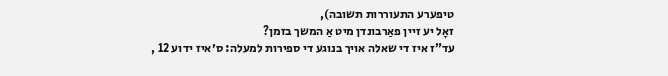טיפערע התעוררות תשובה),
זאָל יע זיין פאַרבונדן מיט אַ המשך בזמן?
עד”ז איז די שאלה אויך בנוגע די ספירות למעלה: ס׳איז ידוע 12 ,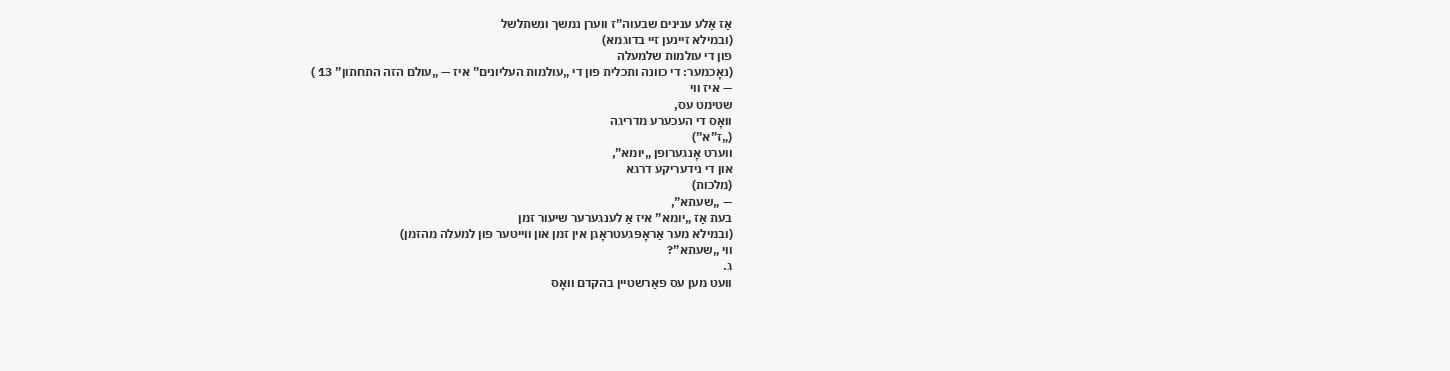אַז אַלע ענינים שבעוה”ז ווערן נמשך ונשתלשל
(ובמילא זיינען זיי בדוגמא)
פון די עולמות שלמעלה
(נאָכמער: די כוונה ותכלית פון די „עולמות העליונים” איז — „עולם הזה התחתון” 13 )
— איז ווי
שטימט עס,
וואָס די העכערע מדריגה
(„ז”א”)
ווערט אָנגערופן „יומא”,
און די נידעריקע דרגא
(מלכות)
— „שעתא”,
בעת אַז „יומא” איז אַ לענגערער שיעור זמן
(ובמילא מער אַראָפּגעטראָגן אין זמן און ווייטער פון למעלה מהזמן)
ווי „שעתא”?
ג.
וועט מען עס פאַרשטיין בהקדם וואָס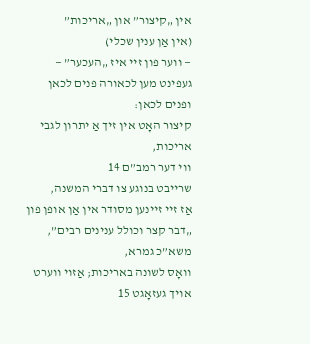אין „קיצור” און „אריכות”
(אין אַן ענין שכלי)
— ווער פון זיי איז „העכער” — געפינט מען לכאורה פנים לכאן ופנים לכאן:
קיצור האָט אין זיך אַ יתרון לגבי אריכות,
ווי דער רמב”ם 14
שרייבט בנוגע צו דברי המשנה,
אַז זיי זיינען מסודר אין אַן אופן פון „דבר קצר וכולל ענינים רבים”,
משא”כ גמרא,
וואָס לשונה באריכות; אַזוי ווערט אויך געזאָגט 15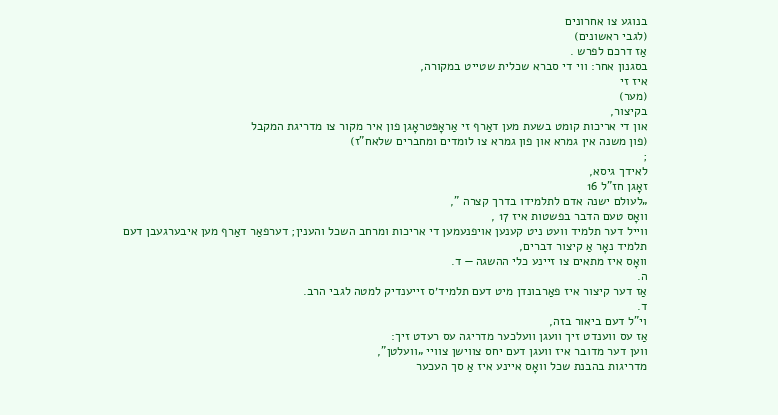בנוגע צו אחרונים
(לגבי ראשונים)
אַז דרכם לפרש .
בסגנון אחר: ווי די סברא שכלית שטייט במקורה,
איז זי
(מער)
בקיצור,
און די אריכות קומט בשעת מען דאַרף זי אַראָפּטראָגן פון איר מקור צו מדריגת המקבל
(פון משנה אין גמרא און פון גמרא צו לומדים ומחברים שלאח”ז)
;
לאידך גיסא,
זאָגן חז”ל 16
„לעולם ישנה אדם לתלמידו בדרך קצרה ”,
וואָס טעם הדבר בפשטות איז 17 ,
ווייל דער תלמיד וועט ניט קענען אויפנעמען די אריכות ומרחב השכל והענין; דערפאַר דאַרף מען איבערגעבן דעם תלמיד נאָר אַ קיצור דברים,
וואָס איז מתאים צו זיינע כלי ההשגה — ד.
ה.
אַז דער קיצור איז פאַרבונדן מיט דעם תלמיד׳ס זייענדיק למטה לגבי הרב.
ד.
וי”ל דעם ביאור בזה,
אַז עס ווענדט זיך וועגן וועלכער מדריגה עס רעדט זיך:
ווען דער מדובר איז וועגן דעם יחס צווישן צוויי „וועלטן”,
מדריגות בהבנת שכל וואָס איינע איז אַ סך העכער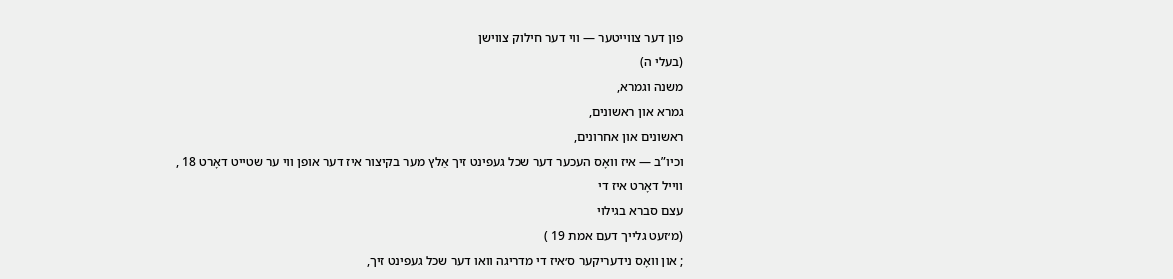פון דער צווייטער — ווי דער חילוק צווישן
(בעלי ה)
משנה וגמרא,
גמרא און ראשונים,
ראשונים און אחרונים,
וכיו”ב — איז וואָס העכער דער שכל געפינט זיך אַלץ מער בקיצור איז דער אופן ווי ער שטייט דאָרט 18 ,
ווייל דאָרט איז די
עצם סברא בגילוי
(מ׳זעט גלייך דעם אמת 19 )
; און וואָס נידעריקער ס׳איז די מדריגה וואו דער שכל געפינט זיך,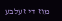מוז די זעלבע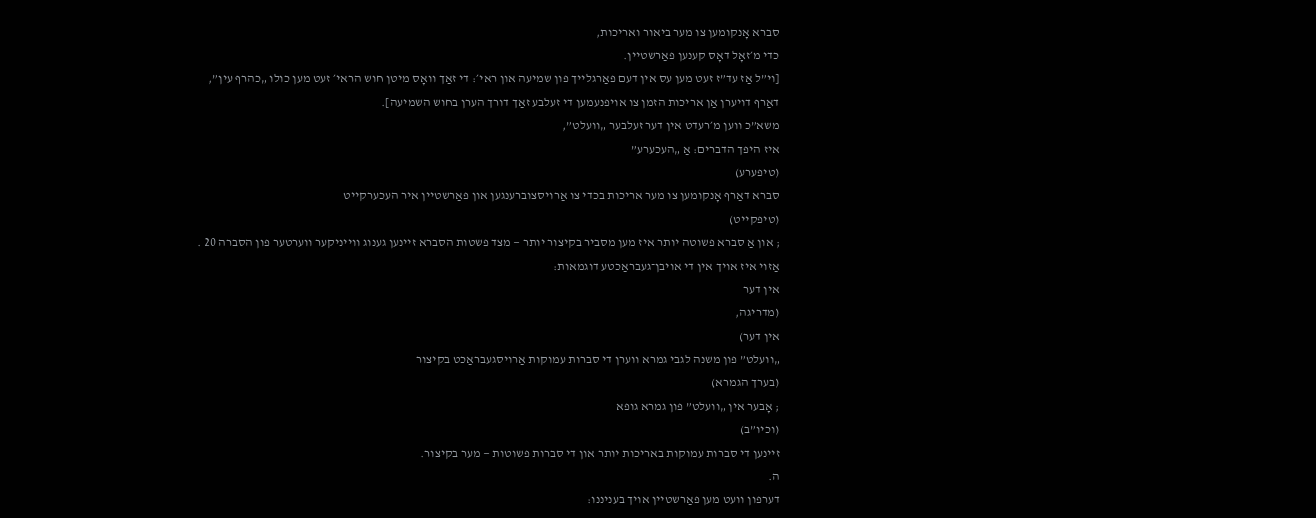סברא אָנקומען צו מער ביאור ואריכות,
כדי מ׳זאָל דאָס קענען פאַרשטיין.
[וי”ל אַז עד”ז זעט מען עס אין דעם פאַרגלייך פון שמיעה און ראי׳: די זאַך וואָס מיטן חוש הראי׳ זעט מען כולו „כהרף עין”,
דאַרף דויערן אַן אריכות הזמן צו אויפנעמען די זעלבע זאַך דורך הערן בחוש השמיעה].
משא”כ ווען מ׳רעדט אין דער זעלבער „וועלט”,
איז היפך הדברים: אַ „העכערע”
(טיפערע)
סברא דאַרף אָנקומען צו מער אריכות בכדי צו אַרויסצוברענגען און פאַרשטיין איר העכערקייט
(טיפקייט)
; און אַ סברא פשוטה יותר איז מען מסביר בקיצור יותר — מצד פשטות הסברא זיינען גענוג ווייניקער ווערטער פון הסברה 20 .
אַזוי איז אויך אין די אויבן־געבראַכטע דוגמאות:
אין דער
(מדריגה,
אין דער)
„וועלט” פון משנה לגבי גמרא ווערן די סברות עמוקות אַרויסגעבראַכט בקיצור
(בערך הגמרא)
; אָבער אין „וועלט” פון גמרא גופא
(וכיו”ב)
זיינען די סברות עמוקות באריכות יותר און די סברות פשוטות — מער בקיצור.
ה.
דערפון וועט מען פאַרשטיין אויך בעניננו: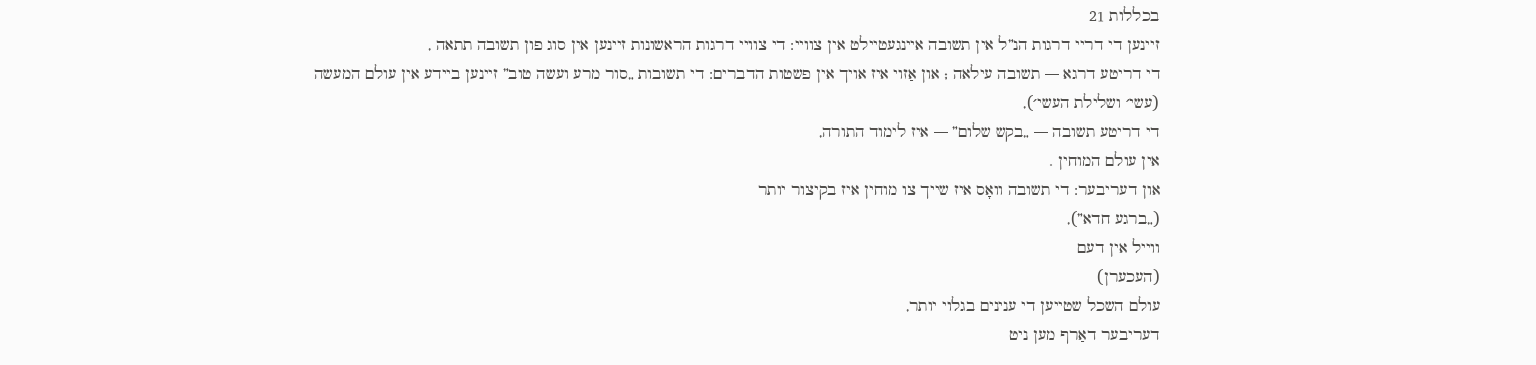בכללות 21
זיינען די דריי דרגות הנ”ל אין תשובה איינגעטיילט אין צוויי: די צוויי דרגות הראשונות זיינען אין סוג פון תשובה תתאה ,
די דריטע דרגא — תשובה עילאה ; און אַזוי איז אויך אין פשטות הדברים: די תשובות „סור מרע ועשה טוב” זיינען ביידע אין עולם המעשה
(עשי׳ ושלילת העשי׳),
די דריטע תשובה — „בקש שלום” — איז לימוד התורה,
אין עולם המוחין .
און דעריבער: די תשובה וואָס איז שייך צו מוחין איז בקיצור יותר
(„ברגע חדא”),
ווייל אין דעם
(העכערן)
עולם השכל שטייען די ענינים בגלוי יותר,
דעריבער דאַרף מען ניט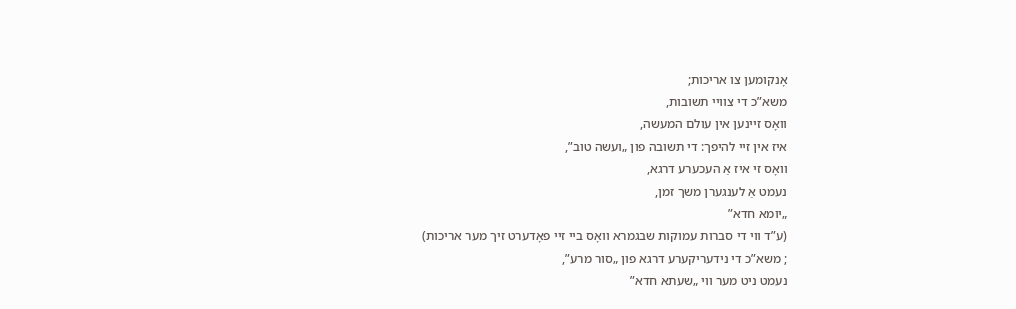אָנקומען צו אריכות;
משא”כ די צוויי תשובות,
וואָס זיינען אין עולם המעשה,
איז אין זיי להיפך: די תשובה פון „ועשה טוב”,
וואָס זי איז אַ העכערע דרגא,
נעמט אַ לענגערן משך זמן,
„יומא חדא”
(ע”ד ווי די סברות עמוקות שבגמרא וואָס ביי זיי פאָדערט זיך מער אריכות)
; משא”כ די נידעריקערע דרגא פון „סור מרע”,
נעמט ניט מער ווי „שעתא חדא”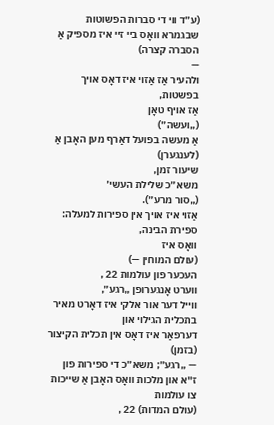(ע”ד ווי די סברות הפשוטות שבגמרא וואָס ביי זיי איז מספיק אַ הסברה קצרה)
—
ולהעיר אַז אַזוי איז דאָס אויך בפשטות,
אַז אויף טאָן
(„ועשה”)
אַ מעשה בפועל דאַרף מען האָבן אַ
(לענגערן)
שיעור זמן,
משא”כ שלילת העשי׳
(„סור מרע”).
אַזוי איז אויך אין ספירות למעלה: ספירת הבינה,
וואָס איז
(עולם המוחין —)
העכער פון עולמות 22 ,
ווערט אָנגערופן „רגע”,
ווייל דער אור אלקי איז דאָרט מאיר בתכלית הגילוי און
דערפאַר איז דאָס אין תכלית הקיצור
(בזמן)
— „רגע”; משא”כ די ספירות פון ז"א און מלכות וואָס האָבן אַ שייכות צו עולמות
(עולם המדות) 22 ,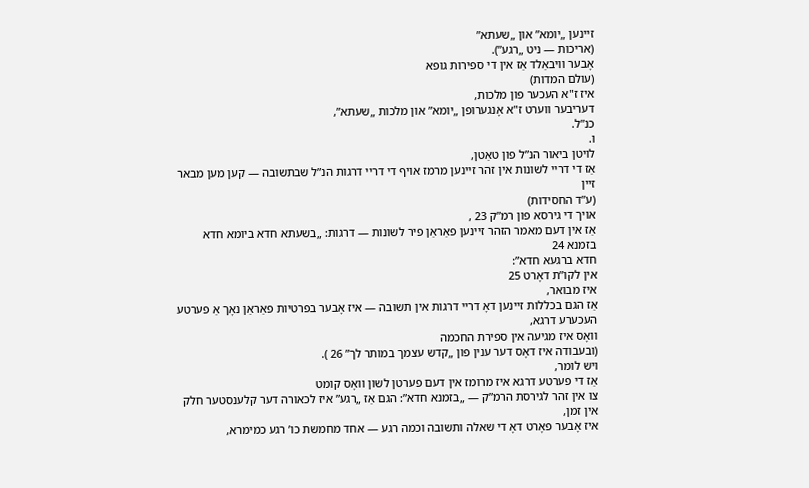זיינען „יומא” און „שעתא”
(אריכות — ניט „רגע”).
אָבער וויבאַלד אַז אין די ספירות גופא
(עולם המדות)
איז ז"א העכער פון מלכות,
דעריבער ווערט ז"א אָנגערופן „יומא” און מלכות „שעתא”,
כנ”ל.
ו.
לויטן ביאור הנ”ל פון טאַטן,
אַז די דריי לשונות אין זהר זיינען מרמז אויף די דריי דרגות הנ”ל שבתשובה — קען מען מבאר זיין
(ע”ד החסידות)
אויך די גירסא פון רמ”ק 23 ,
אַז אין דעם מאמר הזהר זיינען פאַראַן פיר לשונות — דרגות: „בשעתא חדא ביומא חדא בזמנא 24
חדא ברגעא חדא”:
אין לקו”ת דאָרט 25
איז מבואר,
אַז הגם בכללות זיינען דאָ דריי דרגות אין תשובה — איז אָבער בפרטיות פאַראַן נאָך אַ פערטע העכערע דרגא,
וואָס איז מגיעה אין ספירת החכמה
(ובעבודה איז דאָס דער ענין פון „קדש עצמך במותר לך” 26 ).
ויש לומר,
אַז די פערטע דרגא איז מרומז אין דעם פערטן לשון וואָס קומט
צו אין זהר לגירסת הרמ”ק — „בזמנא חדא”: הגם אַז „רגע” איז לכאורה דער קלענסטער חלק אין זמן,
איז אָבער פאָרט דאָ די שאלה ותשובה וכמה רגע — אחד מחמשת כו’ רגע כמימרא,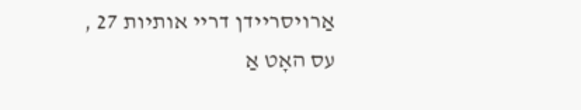אַרויסריידן דריי אותיות 27 ,
עס האָט אַ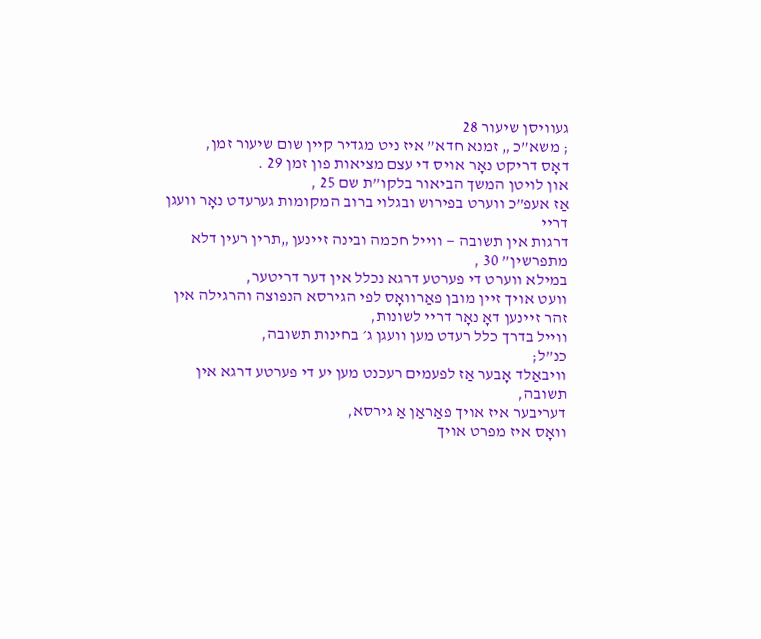געוויסן שיעור 28
; משא”כ „ זמנא חדא” איז ניט מגדיר קיין שום שיעור זמן,
דאָס דריקט נאָר אויס די עצם מציאות פון זמן 29 .
און לויטן המשך הביאור בלקו”ת שם 25 ,
אַז אעפ”כ ווערט בפירוש ובגלוי ברוב המקומות גערעדט נאָר וועגן דריי
דרגות אין תשובה — ווייל חכמה ובינה זיינען „תרין רעין דלא מתפרשין” 30 ,
במילא ווערט די פערטע דרגא נכלל אין דער דריטער,
וועט אויך זיין מובן פאַרוואָס לפי הגירסא הנפוצה והרגילה אין זהר זיינען דאָ נאָר דריי לשונות,
ווייל בדרך כלל רעדט מען וועגן ג׳ בחינות תשובה,
כנ”ל;
וויבאַלד אָבער אַז לפעמים רעכנט מען יע די פערטע דרגא אין תשובה,
דעריבער איז אויך פאַראַן אַ גירסא,
וואָס איז מפרט אויך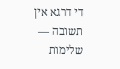די דרגא אין תשובה — שלימות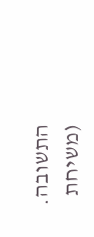התשובה.
(משיחת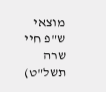מוצאי ש"פ חיי שרה תשל"ט)